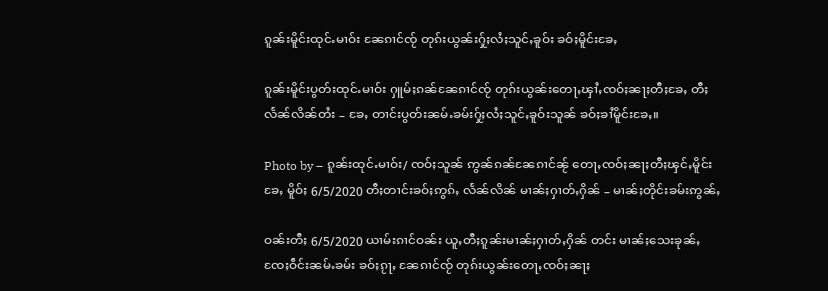ၵူၼ်းမိူင်းထုင်ႉမၢဝ်း ၼႄၵၢင်ၸႂ် တုၵ်းယွၼ်းႁႂ်ႈလႆႈသူင်ႇၶူဝ်း ၶဝ်ႈမိူင်းၶႄႇ

ၵူၼ်းမိူင်းပွတ်းထုင်ႉမၢဝ်း ႁူမ်ႈၵၼ်ၼႄၵၢင်ၸႂ် တုၵ်းယွၼ်းတေႃႇၾၢႆႇၸဝ်ႈၼႃႈတီႈၶႄႇ တီႈလႅၼ်လိၼ်တႆး – ၶႄႇ တၢင်းပွတ်းၼမ်ႉၶမ်းႁႂ်ႈလႆႈသူင်ႇၶူဝ်းသူၼ် ၶဝ်ႈၶၢႆမိူင်းၶႄႇ။

Photo by – ၵူၼ်းထုင်ႉမၢဝ်း/ ၸဝ်ႈသူၼ် ဢွၼ်ၵၼ်ၼႄၵၢင်ၼႂ် တေႃႇၸဝ်ႈၼႃႈတီႈၾင်ႇမိူင်းၶႄႇ မိူဝ်ႈ 6/5/2020 တီႈတၢင်းၶဝ်ႈဢွၵ်ႇ လႅၼ်လိၼ် မၢၼ်ႈႁၢတ်ႇႁိၼ် – မၢၼ်ႈတိုင်းၶမ်းဢွၼ်ႇ

ဝၼ်းတီႈ 6/5/2020 ယၢမ်းၵၢင်ဝၼ်း ယူႇတီႈၵူၼ်းမၢၼ်ႈႁၢတ်ႇႁိၼ် တင်း မၢၼ်ႈသေးၶုၼ်ႇ ၸႄႈဝဵင်းၼမ်ႉၶမ်း ၶဝ်ႈၵႂႃႇ ၼႄၵၢင်ၸႂ် တုၵ်းယွၼ်းတေႃႇၸဝ်ႈၼႃႈ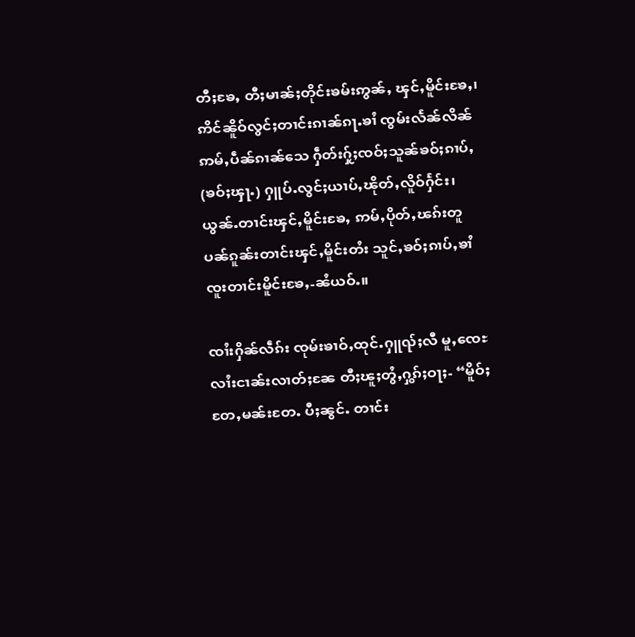တီႈၶႄႇ တီႈမၢၼ်ႈတိုင်းၶမ်းဢွၼ်ႇ ၾင်ႇမိူင်းၶႄႇ၊ ဢိင်ၼိူဝ်လွင်ႈတၢင်းၵၢၼ်ၵႃႉၶၢႆ ၸွမ်းလႅၼ်လိၼ် ဢမ်ႇပဵၼ်ၵၢၼ်သေ ႁဵတ်းႁႂ်ႈၸဝ်ႈသူၼ်ၶဝ်ႈၵၢပ်ႇ(ၶဝ်ႈၾႃႉ) ႁူပ်ႉလွင်ႈယၢပ်ႇၽိုတ်ႇလိူဝ်ႁႅင်း၊ ယွၼ်ႉတၢင်းၾင်ႇမိူင်းၶႄႇ ဢမ်ႇပိုတ်ႇၽၵ်းတူ ပၼ်ၵူၼ်းတၢင်းၾင်ႇမိူင်းတႆး သူင်ႇၶဝ်ႈၵၢပ်ႇၶၢႆၸူးတၢင်းမိူင်းၶႄႇ-ၼႆယဝ်ႉ။

ၸၢႆးႁိၼ်လဵၵ်း ၸုမ်းၶၢဝ်ႇထုင်ႉႁူၺ်ႈလီ မူႇၸေႊ လၢႆးငၢၼ်းလၢတ်ႈၼႄ တီႈၽူႈတွႆႇႁွၵ်ႈဝႃႈ- “မိူဝ်ႈတႄႇမၼ်းတႄႉ ပီႈၼွင်ႉ တၢင်း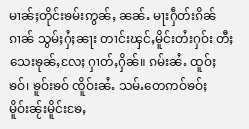မၢၼ်ႈတိုင်းၶမ်းဢွၼ်ႇ ၼၼ်ႉ မႃးႁဵတ်းၵိၼ်ၵၢၼ် သွမ်ႈႁႆႈၼႃး တၢင်းၾင်ႇမိူင်းတႆးႁဝ်း တီႈသေးၶုၼ်ႇလႄႈ ႁၢတ်ႇႁိၼ်။ ၵမ်းၼႆႉ ထူဝ်ႈၶဝ်၊ ၶူဝ်းၶဝ် ၸိူဝ်းၼႆႉ သမ်ႉတေဢဝ်ၶဝ်ႈမိူဝ်းၼႂ်းမိူင်းၶႄႇ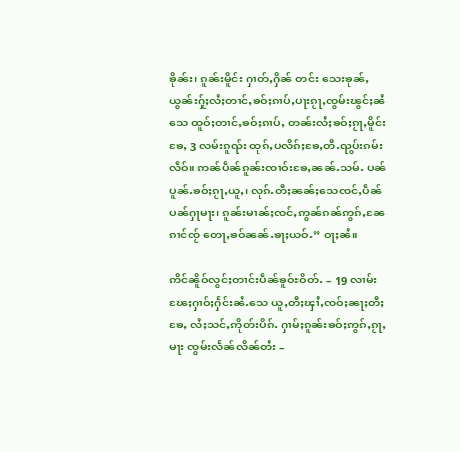ၶိုၼ်း၊ ၵူၼ်းမိူင်း ႁၢတ်ႇႁိၼ် တင်း သေးၶုၼ်ႇ ယွၼ်းႁႂ်ႈလႆႈတၢင်ႇၶဝ်ႈၵၢပ်ႇပႃးၵႂႃႇၸွမ်းၽွင်ႈၼႆသေ ထူဝ်ႈတၢင်ႇၶဝ်ႈၵၢပ်ႇ တၼ်းလႆႈၶဝ်ႈၵႂႃႇမိူင်းၶႄႇ 3 လမ်းၵူၺ်း ထုၵ်ႇပလိၵ်ႈၶႄႇတီႉၺွပ်းၵမ်းလဵဝ်။ ဢၼ်ပဵၼ်ၵူၼ်းၸၢဝ်းၶႄႇၼၼ်ႉသမ်ႉ ပၼ်ပူၼ်ႉၶဝ်ႈၵႂႃႇယူႇ၊ လုၵ်ႉတီႈၼၼ်ႈသေၸင်ႇပဵၼ်ပၼ်ႁႃမႃး၊ ၵူၼ်းမၢၼ်ႈၸင်ႇဢွၼ်ၵၼ်ဢွၵ်ႇၼႄၵၢင်ၸႂ် တေႃႇၶဝ်ၼၼ်ႉၶႃႈယဝ်ႉ” ဝႃႈၼႆ။

ဢိင်ၼိူဝ်လွင်ႈတၢင်းပဵၼ်ၶူဝ်ႊဝိတ်ႉ – 19 လၢမ်းၽႄႈႁၢဝ်ႈႁႅင်းၼႆႉသေ ယူႇတီႈၾၢႆႇၸဝ်ႈၼႃႈတီႈၶႄႇ လႆႈသင်ႇဢိုတ်းပိၵ်ႉ ႁၢမ်ႈၵူၼ်းၶဝ်ႈဢွၵ်ႇၵႂႃႇမႃး ၸွမ်းလႅၼ်လိၼ်တႆး –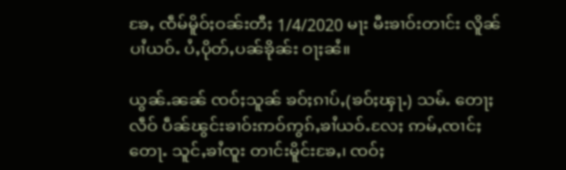ၶႄႇ ၸဵမ်မိူဝ်ႈဝၼ်းတီႈ 1/4/2020 မႃး မီးၶၢဝ်းတၢင်း လိူၼ်ပၢႆယဝ်ႉ ပႆႇပိုတ်ႇပၼ်ၶိုၼ်း ဝႃႈၼႆ။

ယွၼ်ႉၼၼ် ၸဝ်ႈသူၼ် ၶဝ်ႈၵၢပ်ႇ(ၶဝ်ႈၾႃႉ) သမ်ႉ တေႃႈလဵဝ် ပဵၼ်ၽွင်းၶၢဝ်းဢဝ်ဢွၵ်ႇၶၢႆယဝ်ႉလႄႈ ဢမ်ႇၸၢင်ႈတေႃႉ သူင်ႇၶၢႆၸူး တၢင်းမိူင်းၶႄႇ၊ ၸဝ်ႈ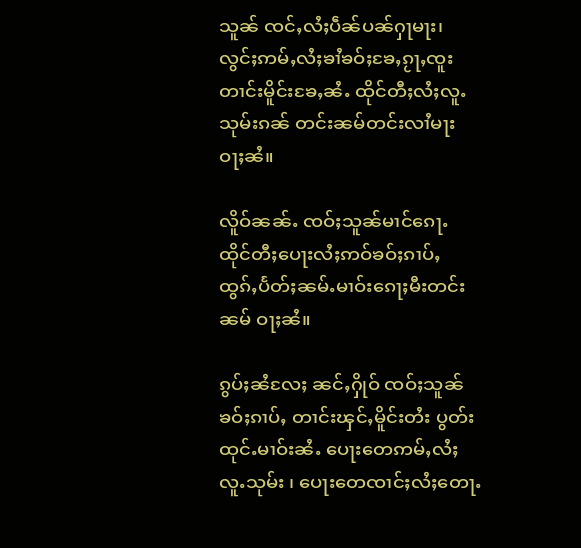သူၼ် ၸင်ႇလႆႈပဵၼ်ပၼ်ႁႃမႃး၊ လွင်ႈဢမ်ႇလႆႈၶၢႆၶဝ်ႈၶႄႇၵႂႃႇၸူးတၢင်းမိူင်းၶႄႇၼႆႉ ထိုင်တီႈလႆႈလူႉသုမ်းၵၼ် တင်းၼမ်တင်းလၢႆမႃး ဝႃႈၼႆ။

လိူဝ်ၼၼ်ႉ ၸဝ်ႈသူၼ်မၢင်ၵေႃႉ ထိုင်တီႈပေႃးလႆႈဢဝ်ၶဝ်ႈၵၢပ်ႇ ထွၵ်ႇပႅတ်ႈၼမ်ႉမၢဝ်းၵေႃႈမီးတင်းၼမ် ဝႃႈၼႆ။

ၵွပ်ႈၼႆလႄႈ ၼင်ႇႁိုဝ် ၸဝ်ႈသူၼ်ၶဝ်ႈၵၢပ်ႇ တၢင်းၾင်ႇမိူင်းတႆး ပွတ်းထုင်ႉမၢဝ်းၼႆႉ ပေႃးတေဢမ်ႇလႆႈလူႉသုမ်း ၊ ပေႃးတေၸၢင်ႈလႆႈတေႃႉ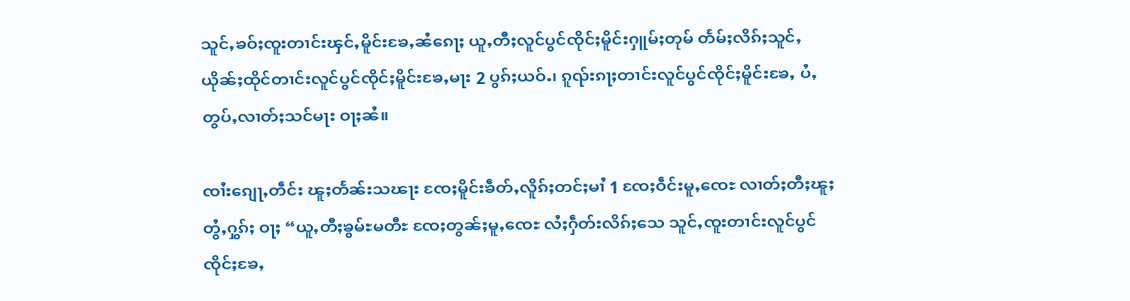သူင်ႇၶဝ်ႈၸူးတၢင်းၾင်ႇမိူင်းၶႄႇၼႆၵေႃႈ ယူႇတီႈလူင်ပွင်ၸိုင်ႈမိူင်းႁူမ်ႈတုမ် တႅမ်ႈလိၵ်ႈသူင်ႇ ယိုၼ်ႈထိုင်တၢင်းလူင်ပွင်ၸိုင်ႈမိူင်းၶႄႇမႃး 2 ပွၵ်ႈယဝ်ႉ၊ ၵူၺ်းၵႃႈတၢင်းလူင်ပွင်ၸိုင်ႈမိူင်းၶႄႇ ပႆႇတွပ်ႇလၢတ်ႈသင်မႃး ဝႃႈၼႆ။

ၸၢႆးၵျေႃႇတဵင်း ၽူႈတႅၼ်းသၽႃး ၸႄႈမိူင်းၶဵတ်ႇလိူၵ်ႈတင်ႈမၢႆ 1 ၸႄႈဝဵင်းမူႇၸေႊ လၢတ်ႈတီႈၽူႈတွႆႇႁွၵ်ႈ ဝႃႈ “ယူႇတီႈၶွမ်ႊမတီႊ ၸႄႈတွၼ်ႈမူႇၸေႊ လႆႈႁဵတ်းလိၵ်ႈသေ သူင်ႇၸူးတၢင်းလူင်ပွင်ၸိုင်ႈၶႄႇ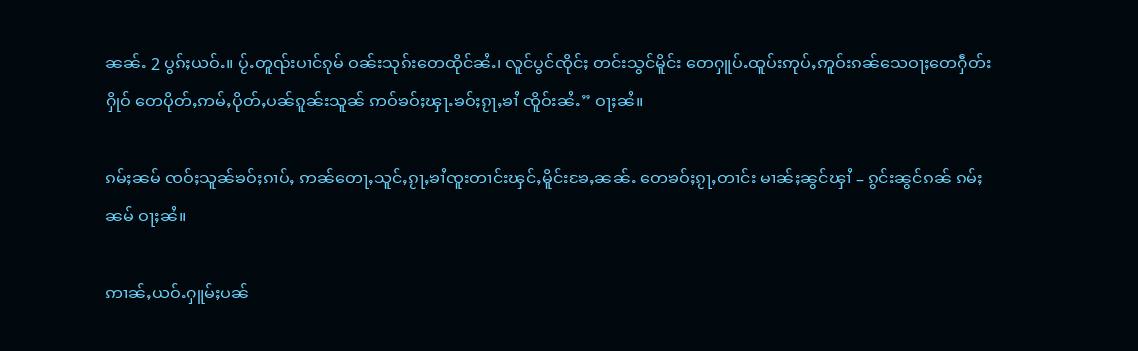ၼၼ်ႉ 2 ပွၵ်ႈယဝ်ႉ။ ပႂ်ႉတူၺ်းပၢင်ၵုမ် ဝၼ်းသုၵ်းတေထိုင်ၼႆႉ၊ လူင်ပွင်ၸိုင်ႈ တင်းသွင်မိူင်း တေႁူပ်ႉထူပ်းဢုပ်ႇဢူဝ်းၵၼ်သေဝႃႈတေႁဵတ်းႁိုဝ် တေပိုတ်ႇဢမ်ႇပိုတ်ႇပၼ်ၵူၼ်းသူၼ် ဢဝ်ၶဝ်ႈၾႃႉၶဝ်ႈၵႂႃႇၶၢႆ ၸိူဝ်းၼႆႉ” ဝႃႈၼႆ။

ၵမ်ႈၼမ် ၸဝ်ႈသူၼ်ၶဝ်ႈၵၢပ်ႇ ဢၼ်တေႃႇသူင်ႇၵႂႃႇၶၢႆၸူးတၢင်းၾင်ႇမိူင်းၶႄႇၼၼ်ႉ တေၶဝ်ႈၵႂႃႇတၢင်း မၢၼ်ႈၼွင်ၾၢႆ – ၵွင်းၼွင်ၵၼ် ၵမ်ႈၼမ် ဝႃႈၼႆ။

ဢၢၼ်ႇယဝ်ႉႁူမ်ႈပၼ်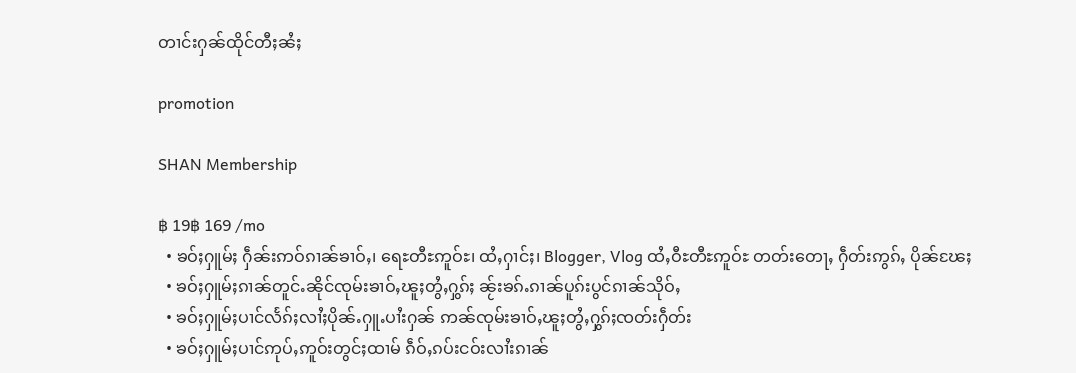တၢင်းႁၼ်ထိုင်တီႈၼႆႈ

promotion

SHAN Membership

฿ 19฿ 169 /mo
  • ၶဝ်ႈႁူမ်ႈ ႁဵၼ်းဢဝ်ၵၢၼ်ၶၢဝ်ႇ၊ ရေႊတီႊဢူဝ်ႊ၊ ထႆႇႁၢင်ႈ၊ Blogger, Vlog ထႆႇဝီႊတီႊဢူဝ်ႊ တတ်းတေႃႇ ႁဵတ်းဢွၵ်ႇ ပိုၼ်ၽႄႈ
  • ၶဝ်ႈႁူမ်ႈၵၢၼ်တူင်ႉၼိုင်ၸုမ်းၶၢဝ်ႇၽူႈတွႆႇႁွၵ်ႈ ၼႂ်းၶၵ်ႉၵၢၼ်ပူၵ်းပွင်ၵၢၼ်သိုဝ်ႇ
  • ၶဝ်ႈႁူမ်ႈပၢင်လႅၵ်ႈလၢႆႈပိုၼ်ႉႁူႉပၢႆးႁၼ် ဢၼ်ၸုမ်းၶၢဝ်ႇၽူႈတွႆႇႁွၵ်ႈၸတ်းႁဵတ်း
  • ၶဝ်ႈႁူမ်ႈပၢင်ဢုပ်ႇဢူဝ်းတွင်ႈထၢမ် ၵဵဝ်ႇၵပ်းငဝ်းလၢႆးၵၢၼ်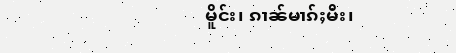မိူင်း၊ ၵၢၼ်မၢၵ်ႈမီး၊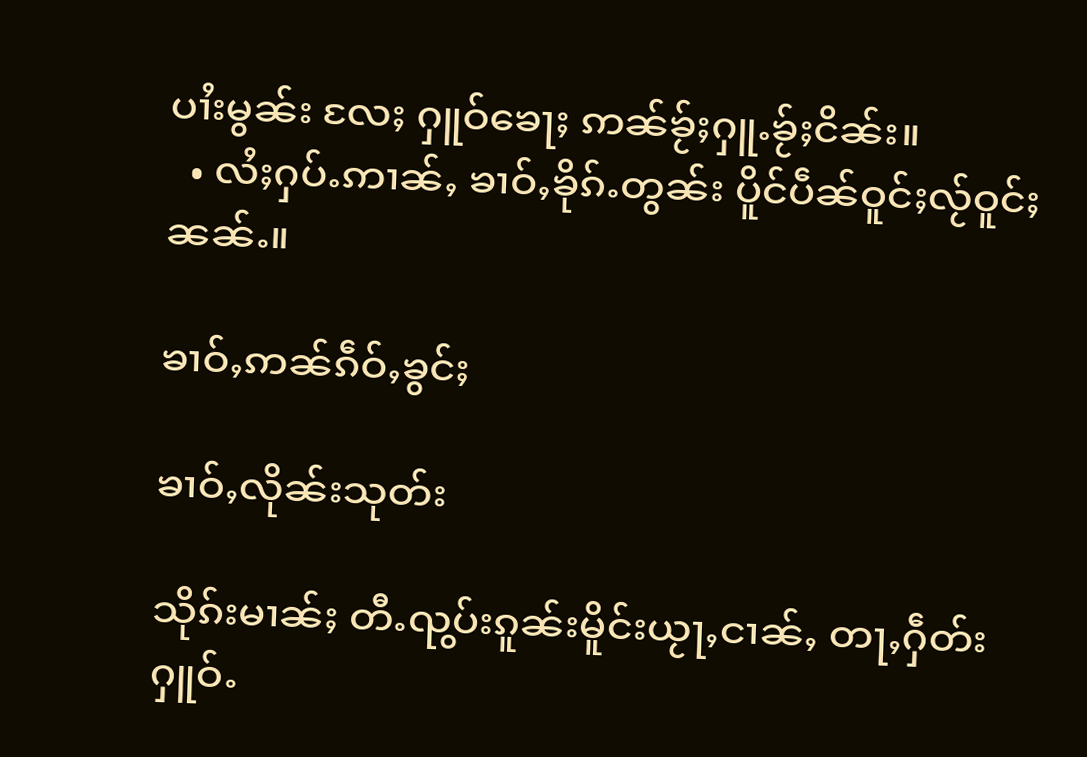ပၢႆးမွၼ်း လႄႈ ႁူဝ်ၶေႃႈ ဢၼ်ၶႂ်ႈႁူႉၶႂ်ႈငိၼ်း။
  • လႆႈႁပ်ႉဢၢၼ်ႇ ၶၢဝ်ႇၶိုၵ်ႉတွၼ်း ပိူင်ပဵၼ်ဝူင်ႈလႂ်ဝူင်ႈ ၼၼ်ႉ။

ၶၢဝ်ႇဢၼ်ၵဵဝ်ႇၶွင်ႈ

ၶၢဝ်ႇလိုၼ်းသုတ်း

သိုၵ်းမၢၼ်ႈ တီႉၺွပ်းၵူၼ်းမိူင်းယႂႃႇငၢၼ်ႇ တႃႇႁဵတ်းႁူဝ်ႉ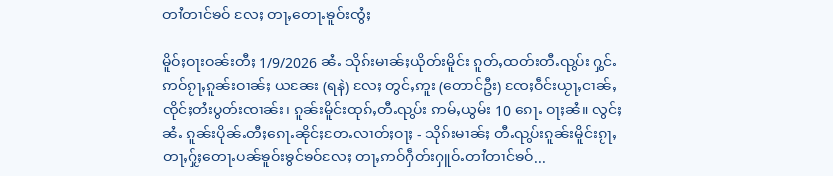တၢႆတၢင်ၶဝ် လႄႈ တႃႇတေႃႉၶူဝ်းၸွႆႈ

မိူဝ်ႈဝႃးဝၼ်းတီႈ 1/9/2026 ၼႆႉ သိုၵ်းမၢၼ်ႈယိုတ်းမိူင်း ၵူတ်ႇထတ်းတီႉၺွပ်း ႁွင်ႉဢဝ်ၵႂႃႇၵူၼ်းဝၢၼ်ႈ ယၼႄး (ရနဲ) လႄႈ တွင်ႇဢူး (တောင်ဦး) ၸႄႈဝဵင်းယႂႃႇငၢၼ်ႇ ၸိုင်ႈတႆးပွတ်းၸၢၼ်း၊ ၵူၼ်းမိူင်းထုၵ်ႇတီႉၺွပ်း ဢမ်ႇယွမ်း 10 ၵေႃႉ ဝႃႈၼႆ။ လွင်ႈၼႆႉ ၵူၼ်းပိုၼ်ႉတီႈၵေႃႉၼိုင်ႈတႄႉလၢတ်ႈဝႃႈ - သိုၵ်းမၢၼ်ႈ တီႉၺွပ်းၵူၼ်းမိူင်းၵႂႃႇ တႃႇႁႂ်ႈတေႃႉပၼ်ၶူဝ်းၶွင်ၶဝ်လႄႈ တႃႇဢဝ်ႁဵတ်းႁူဝ်ႉတၢႆတၢင်ၶဝ်...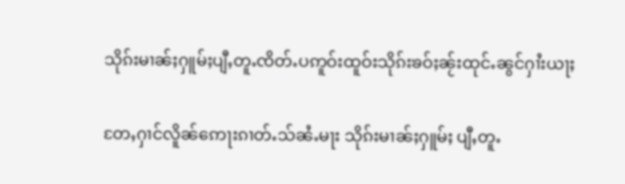သိုၵ်းမၢၼ်ႈႁူမ်ႈပျီႇတူႉၸိတ်ႉပဢူဝ်းထူဝ်းသိုၵ်းၶဝ်ႈၼႂ်းထုင်ႉၼွင်ႁၢႆးယႃႈ

တႄႇႁၢင်လိူၼ်ဢေႃးၵၢတ်ႉသ်ၼႆႉမႃး သိုၵ်းမၢၼ်ႈႁူမ်ႈ ပျီႇတူႉ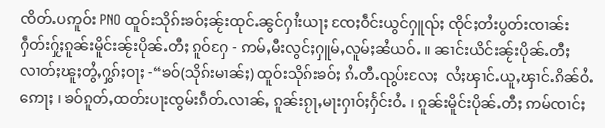ၸိတ်ႉပဢူဝ်း PNO ထူဝ်းသိုၵ်းၶဝ်ႈၼႂ်းထုင်ႉၼွင်ႁၢႆးယႃႈ ၸႄႈဝဵင်းယွင်ႁူၺ်ႈ ၸိုင်ႈတႆးပွတ်းၸၢၼ်း  ႁဵတ်းႁႂ်ႈၵူၼ်းမိူင်းၼႂ်းပိုၼ်ႉတီႈ ၵူဝ်ႁႄ - ဢမ်ႇမီးလွင်ႈႁူမ်ႇလူမ်ႈၼႆယဝ်ႉ ။ ၼၢင်းယိင်းၼႂ်းပိုၼ်ႉတီႈလၢတ်ႈၽူႈတွႆႇႁွၵ်ႈဝႃႈ -“ၶဝ်(သိုၵ်းမၢၼ်ႈ) ထူဝ်းသိုၵ်းၶဝ်ႈ ၵႆႉတီႉၺွပ်းလႄႈ  လႆႈၾၢင်ႉယူႇၾၢင်ႉၵိၼ်ဝႆႉဢေႃႈ ၊ ၶဝ်ၵူတ်ႇထတ်းပႃးၸွမ်းၵဵတ်ႉလၢၼ်ႇ ၵူၼ်းၵႂႃႇမႃးႁၢဝ်ႈႁႅင်းဝႆႉ ၊ ၵူၼ်းမိူင်းပိုၼ်ႉတီႈ ဢမ်ၸၢင်ႈ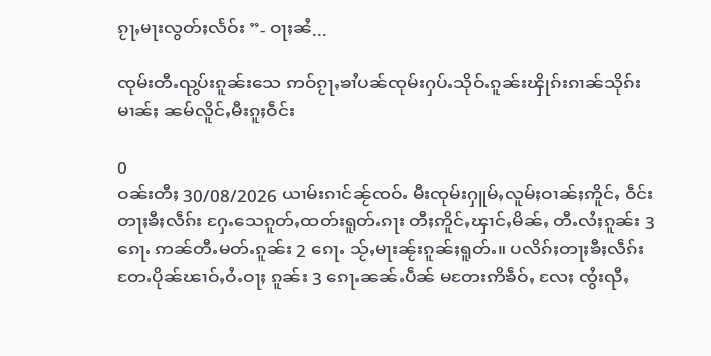ၵႂႃႇမႃးလွတ်ႈလႅဝ်း ”- ဝႃႈၼႆ...

ၸုမ်းတီႉၺွပ်းၵူၼ်းသေ ဢဝ်ၵႂႃႇၶၢႆပၼ်ၸုမ်းႁပ်ႉသိုဝ်ႉၵူၼ်းၾိုၵ်းၵၢၼ်သိုၵ်းမၢၼ်ႈ ၼမ်လိူင်ႇမီးၵူႈဝဵင်း

0
ဝၼ်းတီႈ 30/08/2026 ယၢမ်းၵၢင်ၼႂ်ၸဝ်ႉ မီးၸုမ်းႁူမ်ႇလူမ်ႈဝၢၼ်ႈဢိူင်ႇ ဝဵင်းတႃႈၶီႈလဵၵ်း ႁႄႉသေၵူတ်ႇထတ်းရူတ်ႉၵႃး တီႈဢိူင်ႇၾၢင်ႇမိၼ်ႇ တီႉလႆႈၵူၼ်း 3 ၵေႃႉ ဢၼ်တီႉမတ်ႉၵူၼ်း 2 ၵေႃႉ သႂ်ႇမႃးၼႂ်းၵူၼ်ႈရူတ်ႉ။ ပလိၵ်ႈတႃႈၶီႈလဵၵ်းတႄႉပိုၼ်ၽၢဝ်ႇဝႆႉဝႃႈ ၵူၼ်း 3 ၵေႃႉၼၼ်ႉပဵၼ် မတႄးဢိၶဵဝ်ႇ လႄႈ ၸွႆးၺီႇ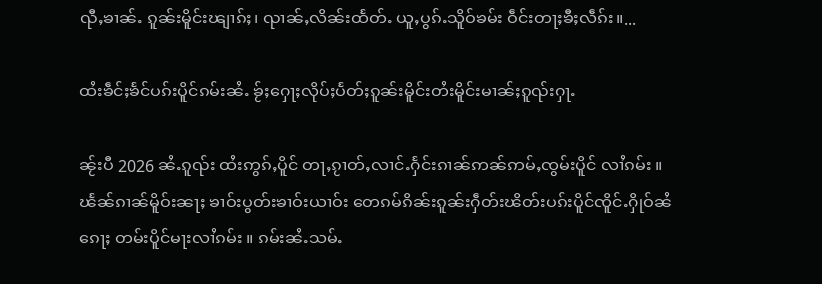ၺီႇၶၢၼ်ႉ ၵူၼ်းမိူင်းၽျၢၵ်ႈ၊ ၺၢၼ်ႇလိၼ်းထႅတ်ႉ ယူႇပွၵ်ႉသိူဝ်ၶမ်း ဝဵင်းတႃႈၶီႈလဵၵ်း။...

ထႆးၶဵင်ႈၶႅင်ပၵ်းပိူင်ၵမ်းၼႆႉ ၶႂ်ႈႁေႃႈလိုပ်ႈပႅတ်ႈၵူၼ်းမိူင်းတႆးမိူင်းမၢၼ်ႈၵူၺ်းႁႃႉ

ၼႂ်းပီ 2026 ၼႆႉၵူၺ်း ထႆးဢွၵ်ႇပိူင် တႃႇၵႂၢတ်ႇလၢင်ႉႁႅင်းၵၢၼ်ဢၼ်ဢမ်ႇၸွမ်းပိူင် လၢႆၵမ်း ။ ၽႅၼ်ၵၢၼ်မိူဝ်းၼႃႈ ၶၢဝ်းပွတ်းၶၢဝ်းယၢဝ်း တေၵမ်ၵိၼ်းၵူၼ်းႁဵတ်းၽိတ်းပၵ်းပိူင်ၸိူင်ႉႁိုဝ်ၼႆၵေႃႈ တမ်းပိူင်မႃးလၢႆၵမ်း ။ ၵမ်းၼႆႉသမ်ႉ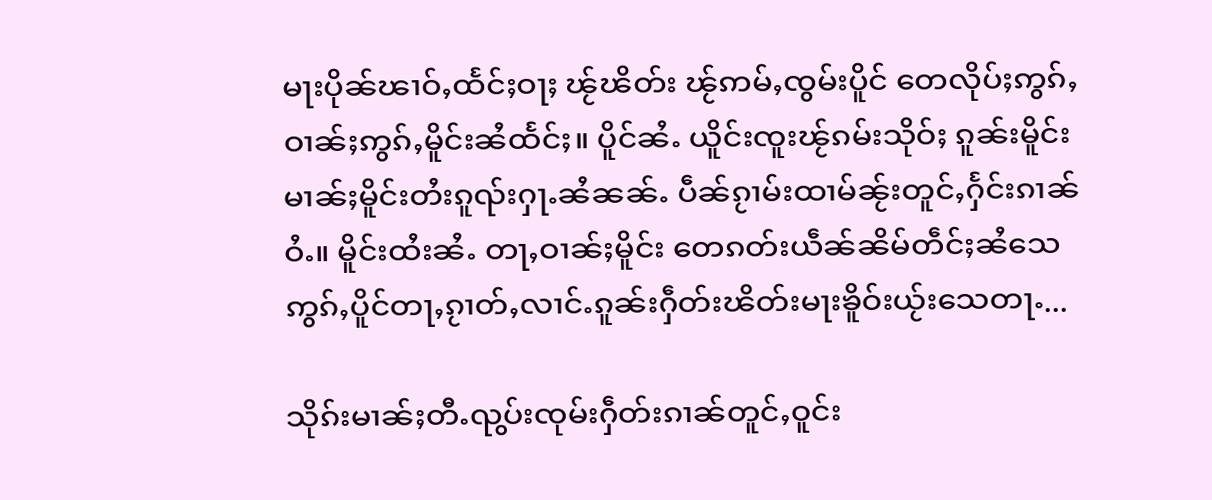မႃးပိုၼ်ၽၢဝ်ႇထႅင်ႈဝႃႈ ၽႂ်ၽိတ်း ၽႂ်ဢမ်ႇၸွမ်းပိူင် တေလိုပ်ႈဢွၵ်ႇဝၢၼ်ႈဢွၵ်ႇမိူင်းၼႆထႅင်ႈ။ ပိူင်ၼႆႉ ယိူင်းၸူးၽႂ်ၵမ်းသိုဝ်ႈ ၵူၼ်းမိူင်းမၢၼ်ႈမိူင်းတႆးၵူၺ်းႁႃႉၼႆၼၼ်ႉ ပဵၼ်ၵႂၢမ်းထၢမ်ၼႂ်းတူင်ႇႁႅင်းၵၢၼ်ဝႆႉ။ မိူင်းထႆးၼႆႉ တႃႇဝၢၼ်ႈမိူင်း တေၵတ်းယဵၼ်ၼိမ်တဵင်ႈၼႆသေ ဢွၵ်ႇပိူင်တႃႇၵႂၢတ်ႇလၢင်ႉၵူၼ်းႁဵတ်းၽိတ်းမႃးၶိူဝ်းယႂ်းသေတႃႉ...

သိုၵ်းမၢၼ်ႈတီႉၺွပ်းၸုမ်းႁဵတ်းၵၢၼ်တူင်ႇဝူင်း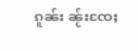ၵူၼ်း ၼႂ်းၸႄႈ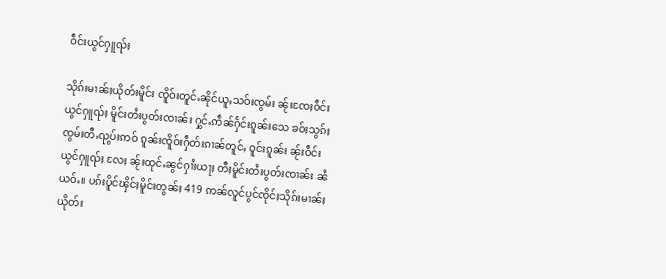ဝဵင်းယွင်ႁူၺ်ႈ

သိုၵ်းမၢၼ်ႈယိုတ်းမိူင်း ၸိူဝ်းတူင်ႉၼိုင်ယူႇသဝ်းၸွမ်း ၼႂ်းၸႄႈဝဵင်းယွင်ႁူၺ်ႈ မိူင်းတႆးပွတ်းၸၢၼ်း ႁွင်ႉဢဵၼ်ႁႅင်းၵူၼ်းသေ ၶဝ်ႈသွၵ်ႈၸွမ်းတီႉၺွပ်းဢဝ် ၵူၼ်းၸိူဝ်းႁဵတ်းၵၢၼ်တူင်ႇ ဝူင်းၵူၼ်း ၼႂ်းဝဵင်းယွင်ႁူၺ်ႈ လႄႈ ၼႂ်းထုင်ႉၼွင်ႁၢႆးယႃႈ တီႈမိူင်းတႆးပွတ်းၸၢၼ်း ၼႆယဝ်ႉ။ ပၵ်းပိူင်ၾိင်ႈမိူင်းတွၼ်ႈ 419 ဢၼ်လူင်ပွင်ၸိုင်ႈသိုၵ်းမၢၼ်ႈယိုတ်း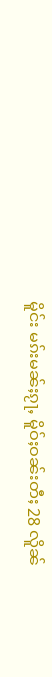မိူင်း မၵ်းမၼ်ႈၵႂႃႇ မိူဝ်ႈဝၼ်းတီႈ 28 လိူၼ်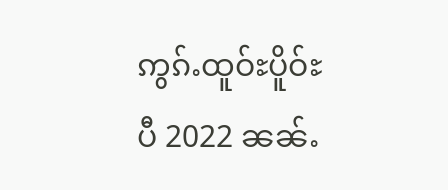ဢွၵ်ႉထူဝ်ႊပိူဝ်ႊ ပီ 2022 ၼၼ်ႉ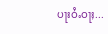ပႃးဝႆႉဝႃႈ...